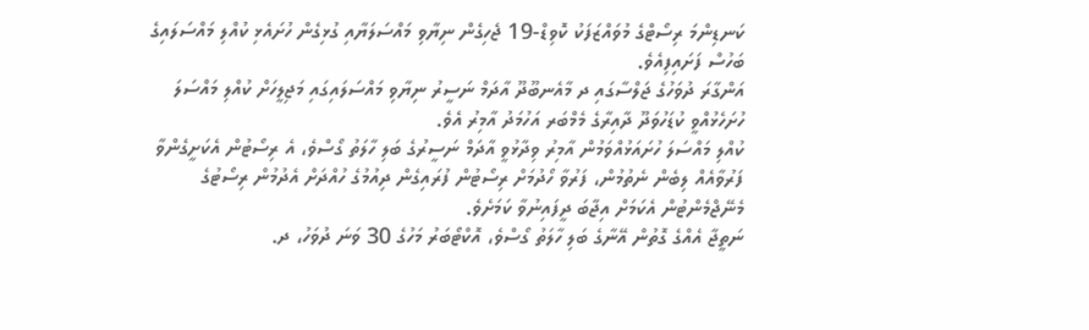ކަނޑިންމަ ރިސޯޓްގެ މުވައްޒަފަކު ކޮވިޑް-19 ޖެހިގެން ނިޔާވި މައްސަލަޔާއި ގުޅިގެން ހުށައެޅި ކުއްލި މައްސަލައިގެ ބަހުސް ފަށައިފިއެވެ.
އަންގާރަ ދުވަހުގެ ޖަލްސާގައި ދ މާއެނބޫދޫ އާދަމް ނަސީރު ނިޔާވި މައްސަލައިގައި މަޖިލީހަށް ކުއްލި މައްސަލަ ހުށަހެޅުއްވީ ކުޑަހުވަދޫ ދާއިރާގެ މެމްބަރ އަހުމަދު އާމިރު އެވެ.
ކުއްލި މައްސަލަ ހުށައަޅުއްވަމުން އާމިރު ވިދާޅުވީ އާދަމް ނަސީރުގެ ބަލި ހާލަތު ގޯސްވެ، އެ ރިސޯޓުން އެކަށީގެންވާ ފަރުވާއެއް ލިބެން ނެތުމުން، ފަރުވާ ހޯދުމަށް ރިސޯޓުން ފުރައިގެން ދިއުމުގެ ހުއްދަށް އެދުމުން ރިސޯޓުގެ މެނޭޖްމެންޓުން އެކަމަށް އިޖާބަ ދީފައިނުވާ ކަމަށެވެ.
ނަތީޖާ އެއްގެ ގޮތުން އޭނާގެ ބަލި ހާލަތު ގޯސްވެ، އޮކްޓޯބަރު މަހުގެ 30 ވަނަ ދުވަހު، ދ.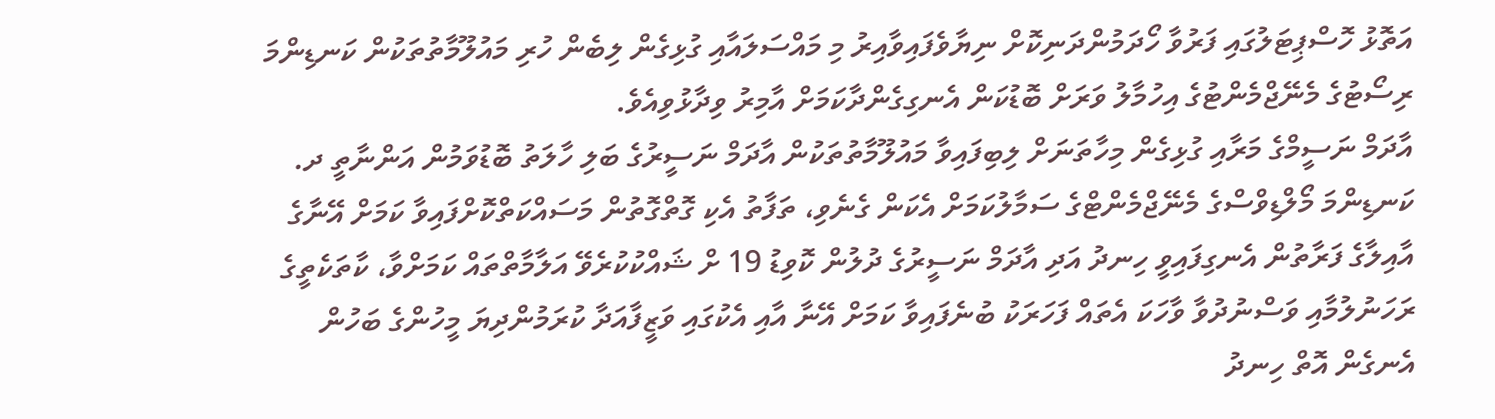އަތޮޅު ހޮސްޕިޓަލުގައި ފަރުވާ ހޯދަމުންދަނިކޮށް ނިޔާވެފައިވާއިރު މި މައްސަލައާއި ގުޅިގެން ލިބެން ހުރި މައުލޫމާތުތަކުން ކަނޑިންމަ ރިސޯޓުގެ މެނޭޖްމެންޓުގެ އިހުމާލު ވަރަށް ބޮޑުކަން އެނގިގެންދާކަމަށް އާމިރު ވިދާޅުވިއެވެ.
އާދަމް ނަސީމްގެ މަރާއި ގުޅިގެން މިހާތަނަށް ލިބިފައިވާ މައުލޫމާތުތަކުން އާދަމް ނަސީރުގެ ބަލި ހާލަތު ބޮޑުވަމުން އަންނާތީ ދ. ކަނޑިންމަ މޯލްޑިވްސްގެ މެނޭޖްމެންޓްގެ ސަމާލުކަމަށް އެކަން ގެނެވި، ތަފާތު އެކި ގޮތްގޮތުން މަސައްކަތްކޮށްފައިވާ ކަމަށް އޭނާގެ އާއިލާގެ ފަރާތުން އެނގިފައިވީ ހިނދު އަދި އާދަމް ނަސީރުގެ ދުލުން ކޮވިޑު 19 ށް ޝައްކުކުރެވޭ އަލާމާތްތައް ކަމަށްވާ، ކާތަކެތީގެ ރަހަނުލުމާއި ވަސްނުދުވާ ވާހަކަ އެތައް ފަހަރަކު ބުނެފައިވާ ކަމަށް އޭނާ އާއި އެކުގައި ވަޒީފާއަދާ ކުރަމުންދިޔަ މީހުންގެ ބަހުން އެނގެން އޮތް ހިނދު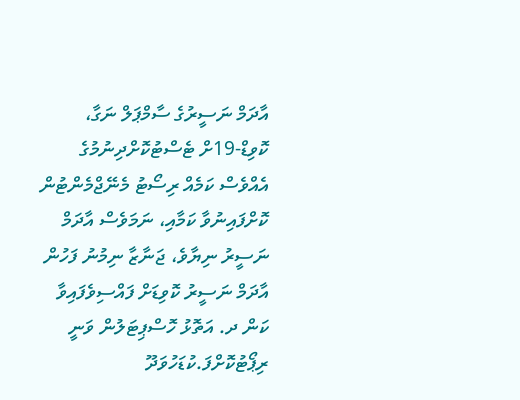އާދަމް ނަސީރުގެ ސާމްޕަލް ނަގާ، ކޮވިޑް-19ށް ޓެސްޓުކޮށްދިނުމުގެ އެއްވެސް ކަމެއް ރިސޯޓު މެނޭޖްމެންޓުން ކޮށްފައިނުވާ ކަމާއި، ނަމަވެސް އާދަމް ނަސީރު ނިޔާވެ، ޖަނާޒާ ނިމުނު ފަހުން އާދަމް ނަސީރު ކޮވިޑަށް ފައްސިވެފައިވާ ކަން ދ. އަތޮޅު ހޮސްޕިޓަލުން ވަނީ ރިޕޯޓުކޮށްފަ.ކުޑަހުވަދޫ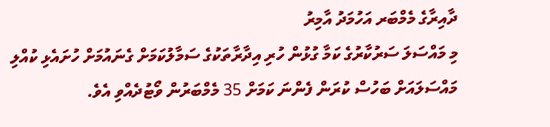ދާއިރާގެ މެމްބަރ އަހުމަދު އާމިރު
މި މައްސަލަ ސަރުކާރުގެ ކަމާ ގުޅުން ހުރި އިދާރާތަކުގެ ސަމާލުކަމަށް ގެނައުމަށް ހުށައެޅި ކުއްލި މައްސަލައަށް ބަހުސް ކުރަން ފެންނަ ކަމަށް 35 މެމްބަރުން ވޯޓުދެއްވި އެވެ.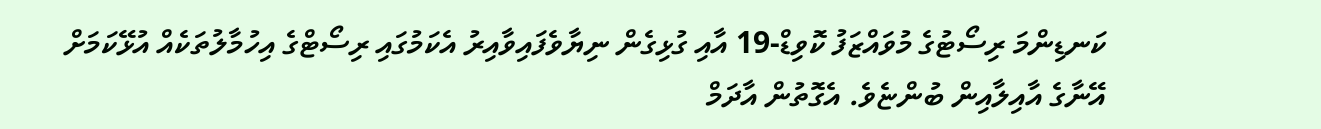ކަނޑިންމަ ރިސޯޓުގެ މުވައްޒަފު ކޮވިޑް-19 އާއި ގުޅިގެން ނިޔާވެފައިވާއިރު އެކަމުގައި ރިސޯޓްގެ އިހުމާލުތަކެއް އުޅޭކަމަށް އޭނާގެ އާއިލާއިން ބުންޏެވެ. އެގޮތުން އާދަމް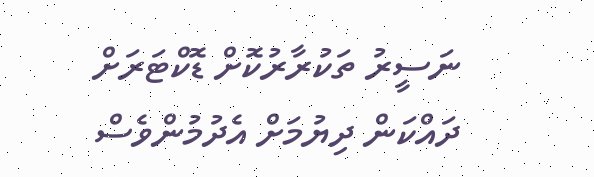ނަސީރު ތަކުރާރުކޮށް ޑޮކްޓަރަށް ދައްކަން ދިޔުމަށް އެދުމުންވެސް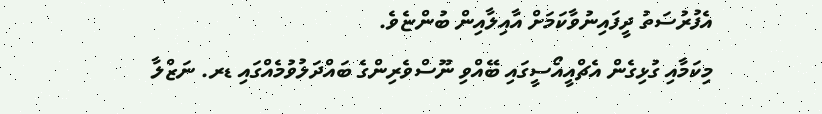އެފުރުސަތު ދީފައިނުވާކަމަށް އާއިލާއިން ބުންޏެވެ.
މިކަމާއި ގުޅިގެން އެޗްއީއޯސީގައި ބޭއްވި ނޫސްވެރިންގެ ބައްދަލުވުމެއްގައި ޑރ. ނަޒްލާ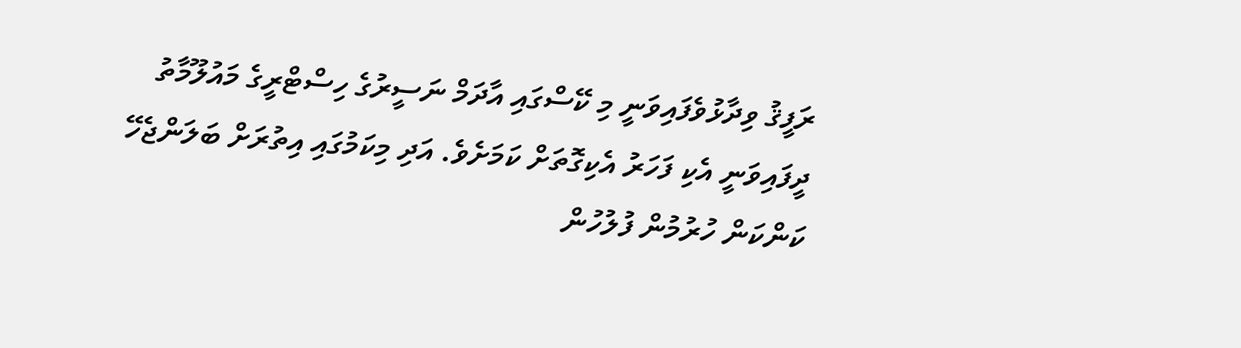ރަފީޤު ވިދާޅުވެފައިވަނީ މި ކޭސްގައި އާދަމް ނަސީރުގެ ހިސްޓްރީގެ މައުލޫމާތު ދީފައިވަނީ އެކި ފަހަރު އެކިގޮތަށް ކަމަށެވެ. އަދި މިކަމުގައި އިތުރަށް ބަލަންޖެހޭ ކަންކަން ހުރުމުން ފުލުހުން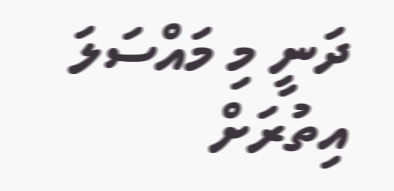ދަނީ މި މައްސަލަ އިތުރަށް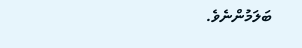ބަލަމުންނެވެ.